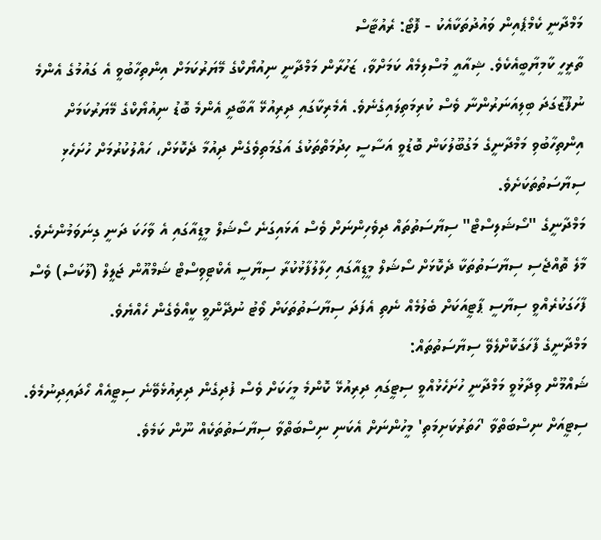މަމްދާނީ ކެމްޕެއިން ވައުދުތަކާއެކު - ފޮޓޯ: ރެއުޓާސް
ތާރީހީ ކާމިޔާބީއެކެވެ. ޝިއާއީ މުސްލިމެއް ކަމަށްވާ، ޒަހުރާން މަމްދާނީ ނިއުޔޯކްގެ މޭޔަރުކަމަށް އިންތިހާބުވީ އެ ގައުމުގެ އެންމެ ނުފޫޒުގަދަ ބިލިއަނަރުންނާ ވެސް ކުރިމަތިލައިގެނެވެ. އެމެރިކާގައި ދިރިއުޅޭ އާބާދީ އެންމެ ބޮޑު ނިއުޔޯކްގެ މޭޔަރުކަމަށް އިންތިހާބުވި މަމްދާނީގެ މަގުބޫލުކަން ބޮޑުވީ އަސާސީ ހިދުމަތްތަކުގެ އަގުމަތިވެގެން ދިއުމާ ދެކޮޅަށް، ހައްލުކުރުމަށް ހުށަހެޅި ސިޔާސަތުތަކަށެވެ.
މަމްދާނީގެ "ސޯޝަލިސްޓް" ސިޔާސަތުތައް ދިވެހިންނަށް ވެސް އަޅައިގަނެ ސޯޝަލް މީޑިއާގައި އެ ވާހަކަ ދަނީ ގިނަވަމުންނެވެ.
މާލެ ތޮއްޖެސި ސިޔާސަތުތަކާ ދެކޮޅަށް ސޯޝަލް މީޑިއާގައި ހިލާލުފާޅުކުރާ ސިޔާސީ އެކްޓިވިސްޓް ޝަމްއޫން ޖަލީލް (ލޫކަސް) ވެސް ފާހަގަކުރެއްވީ ސިޔާސީ ޕާޓީއަކަށް ބެލުމެއް ނެތި އެފަދަ ސިޔާސަތުތަކަށް ވޯޓު ނުދޭންވީ ކީއްވެގެން ހެއްޔެވެ.
މަމްދާނީގެ ފާހަގަކޮށްލެވޭ ސިޔާސަތުތައް:
ޝައްމޫން ވިދާޅުވީ މަމްދާނީ ހުށަހެޅުއްވީ ސިޓީގައި ދިރިއުޅޭ ކޮންމެ މީހަކަށް ވެސް ފުދިގެން ދިރިއުޅެވޭނެ ސިޓީއެއް ހޯދައިދިނުމެވެ. ސިޓީއަށް ނިސްބަތްވާ 'ހަތަރުކަށިމަތި' މީހުންނަށް އެކަނި ނިސްބަތްވާ ސިޔާސަތުތަކެއް ނޫން ކަމެވެ.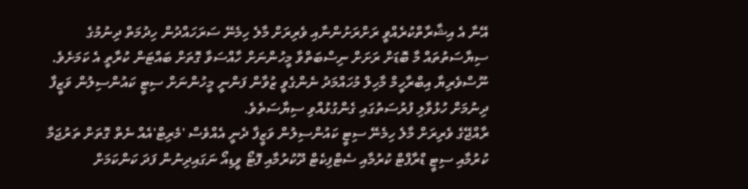އޭނާ އެ އިޝާރާތްކުރެއްވީ ރަށްރަށުންނާއި ވެރިރަށް މާލެ ހިމެނޭ ސަރަހައްދުން ހިދުމަތް ދިނުމުގެ ސިޔާސަތުތައް މާ ބޮޑަށް ރަށަށް ނިސްބަތްވާ މީހުންނަށް ހާއްސަވާ ގޮތަށް ބައްޓަން ކުރާތީ އެ ކަމަށެވެ.
ނޫސްވެރިޔާ އިބްރާހީމް މާހިލް މުހައްމަދު ނެންގެވީ ޒުވާން ފަންނީ މީހުންނަށް ސިޓީ ކައުންސިލުން ވަޒީފާ ދިނުމަށް ހުޅުވާލި ފުރުސަތުގައި ގެންގުޅުއްވި ސިޔާސަތެވެ.
ރާއްޖޭގެ ވެރިރަށް މާލެ ހިމެނޭ ސިޓީ ކައުންސިލުން ވަޒީފާ ދެނީ އެއްވެސް 'މެރިޓް'އެއް ނެތް ގޮތަށް ތަރުޖަމާ ކުރުމާއި ސިޓީ ޑްރާފްޓް ކުރުމާއި ސެޓްފިކެޓް ދޫކުރުމާއި ފޮޓޯ ވީޑިއޯ ނަގައިދިނުން ފަދަ ކަންކަމަށް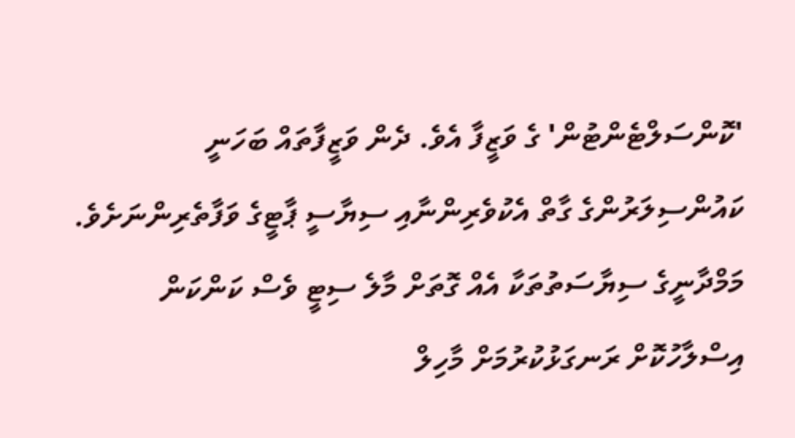'ކޮންސަލްޓެންޓުން' ގެ ވަޒީފާ އެވެ. ދެން ވަޒީފާތައް ބަހަނީ ކައުންސިލަރުންގެ ގާތް އެކުވެރިންނާއި ސިޔާސީ ޕާޓީގެ ވަފާތެރިންނަށެވެ.
މަމްދާނީގެ ސިޔާސަތުތަކާ އެއް ގޮތަށް މާލެ ސިޓީ ވެސް ކަންކަން އިސްލާހުކޮށް ރަނގަޅުކުރުމަށް މާހިލް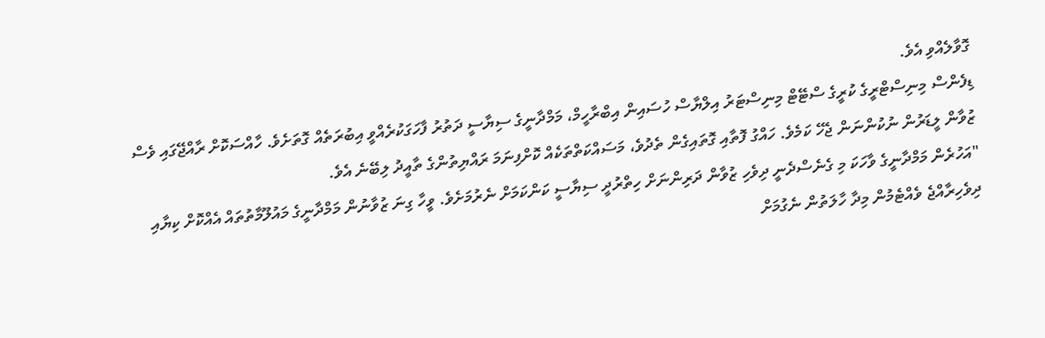ގޮވާލެއްވި އެވެ.
ޑިފެންސް މިނިސްޓްރީގެ ކުރީގެ ސްޓޭޓް މިނިސްޓަރު އިލްޔާސް ހުސައިން އިބްރާހީމް، މަމްދާނީގެ ސިޔާސީ ދަތުރު ފާހަގަކުރެއްވީ އިބުރަތެއް ގޮތަށެވެ. ހާއްސަކޮށް ރާއްޖޭގައި ވެސް ޒުވާން ލީޑަރުން ނުކުންނަން ޖެހޭ ކަމެވެ. ހައްގު ފޮތާއި ގޮތައިގެން ތެދުވެ، މަސައްކަތްތަކެއް ކޮށްފިނަމަ ރައްޔިތުންގެ ތާއީދު ލިބޭނެ އެވެ.
"އަހުރެން މަމްދާނީގެ ވާހަކަ މި ގެނެސްދެނީ ދިވެހި ޒުވާން ދަރިންނަށް ހިތްރުދީ ސިޔާސީ ކަންކަމަށް ނެރުމަށެވެ. ވީހާ ގިނަ ޒުވާނުން މަމްދާނީގެ މައުލޫމާތުތައް އެއްކޮށް ކިޔާއި ދިވެހިރާއްޖެ ވެއްޓެމުން މިދާ ހާލަތުން ނެގުމަށް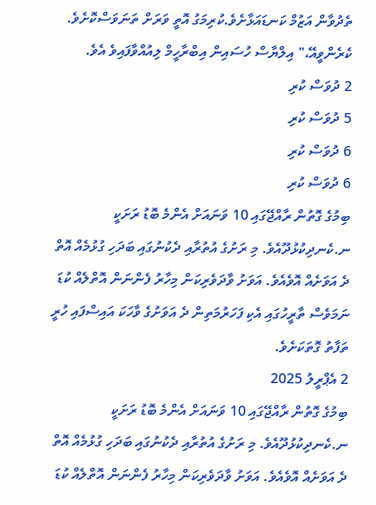ތެދުވާން އަޒުމް ކަނޑައަޅާށެވެ.ކުރިމަގު އޮތީ ވަރަށް ތަނަވަސްކޮށެވެ. ކެރެންވީއޭ،" އިލްޔާސް ހުސައިން އިބްރާހީމް ލިއުއްވާފައިވެ އެވެ.
2 ދުވަސް ކުރި
5 ދުވަސް ކުރި
6 ދުވަސް ކުރި
6 ދުވަސް ކުރި
ބިމުގެ ގޮތުން ރާއްޖޭގައި 10 ވަނައަށް އެންމެ ބޮޑު ރަށަކީ ނ.ކެނދިކުޅުދޫއެވެ. މި ރަށުގެ އުތުރާއި ދެކުނުގައި ބަދަހި ގުޅުމެއް އޮތް ދެ އަވަށެއް އޮވެއެވެ. އަވަށު ވާދަވެރިކަން މިހާރު ފެންނަން އޮތްލެއް ކުޑަ ނަމަވެސް ތާރީހުގައި އެކި ފަހަރުމަތިން ދެ އަވަށުގެ ވާހަކަ އައިސްފައި ހުރީ ތަފާތު ގޮތަކަށެވެ.
2 އެޕްރީލު 2025
ބިމުގެ ގޮތުން ރާއްޖޭގައި 10 ވަނައަށް އެންމެ ބޮޑު ރަށަކީ ނ.ކެނދިކުޅުދޫއެވެ. މި ރަށުގެ އުތުރާއި ދެކުނުގައި ބަދަހި ގުޅުމެއް އޮތް ދެ އަވަށެއް އޮވެއެވެ. އަވަށު ވާދަވެރިކަން މިހާރު ފެންނަން އޮތްލެއް ކުޑަ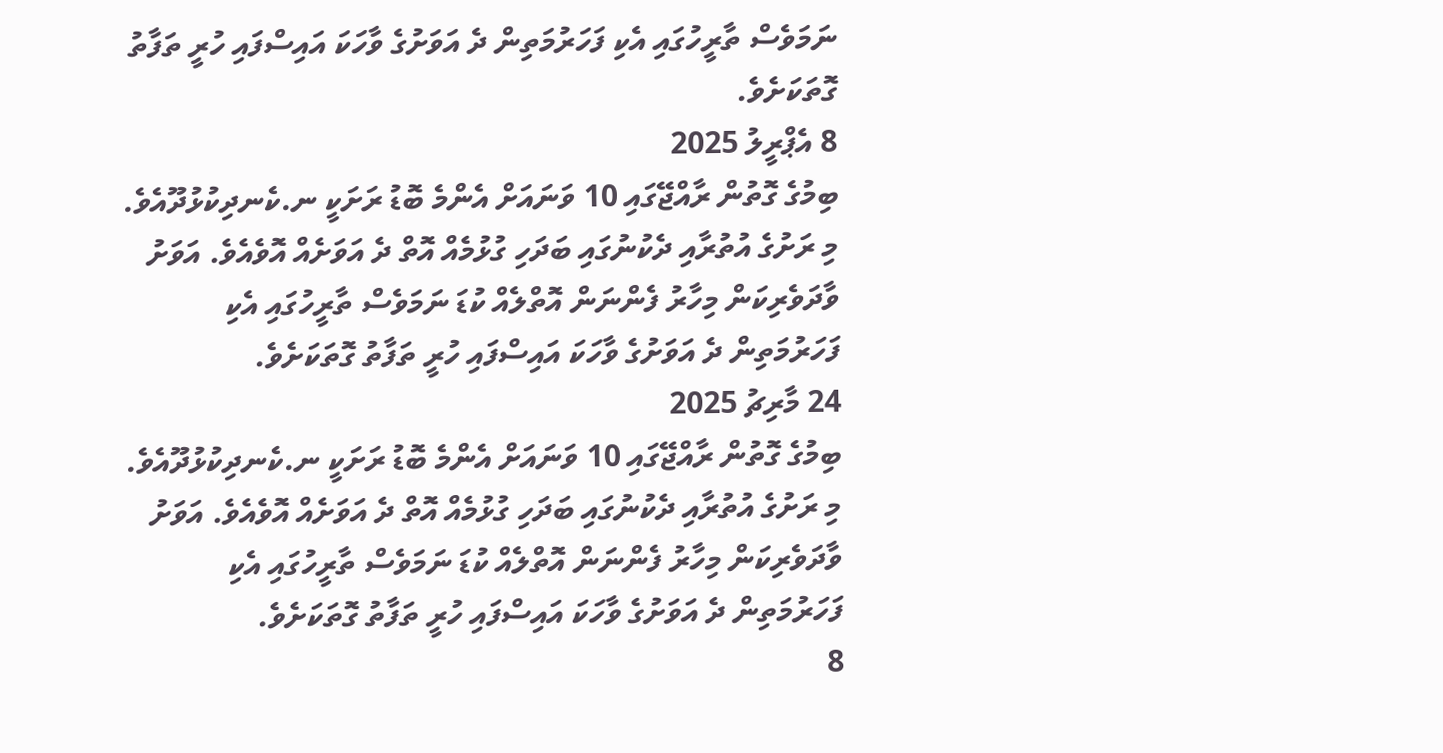ނަމަވެސް ތާރީހުގައި އެކި ފަހަރުމަތިން ދެ އަވަށުގެ ވާހަކަ އައިސްފައި ހުރީ ތަފާތު ގޮތަކަށެވެ.
8 އެޕްރީލު 2025
ބިމުގެ ގޮތުން ރާއްޖޭގައި 10 ވަނައަށް އެންމެ ބޮޑު ރަށަކީ ނ.ކެނދިކުޅުދޫއެވެ. މި ރަށުގެ އުތުރާއި ދެކުނުގައި ބަދަހި ގުޅުމެއް އޮތް ދެ އަވަށެއް އޮވެއެވެ. އަވަށު ވާދަވެރިކަން މިހާރު ފެންނަން އޮތްލެއް ކުޑަ ނަމަވެސް ތާރީހުގައި އެކި ފަހަރުމަތިން ދެ އަވަށުގެ ވާހަކަ އައިސްފައި ހުރީ ތަފާތު ގޮތަކަށެވެ.
24 މާރިޗު 2025
ބިމުގެ ގޮތުން ރާއްޖޭގައި 10 ވަނައަށް އެންމެ ބޮޑު ރަށަކީ ނ.ކެނދިކުޅުދޫއެވެ. މި ރަށުގެ އުތުރާއި ދެކުނުގައި ބަދަހި ގުޅުމެއް އޮތް ދެ އަވަށެއް އޮވެއެވެ. އަވަށު ވާދަވެރިކަން މިހާރު ފެންނަން އޮތްލެއް ކުޑަ ނަމަވެސް ތާރީހުގައި އެކި ފަހަރުމަތިން ދެ އަވަށުގެ ވާހަކަ އައިސްފައި ހުރީ ތަފާތު ގޮތަކަށެވެ.
8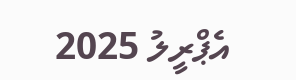އެޕްރީލު 2025